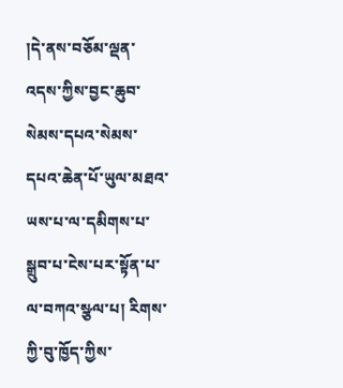།དེ་ནས་བཅོམ་ལྡན་འདས་ཀྱིས་བྱང་ཆུབ་སེམས་དཔའ་སེམས་དཔའ་ཆེན་པོ་ཡུལ་མཐའ་ཡས་པ་ལ་དམིགས་པ་སྒྲུབ་པ་ངེས་པར་སྟོན་པ་ལ་བཀའ་སྩལ་པ། རིགས་ཀྱི་བུ་ཁྱོད་ཀྱིས་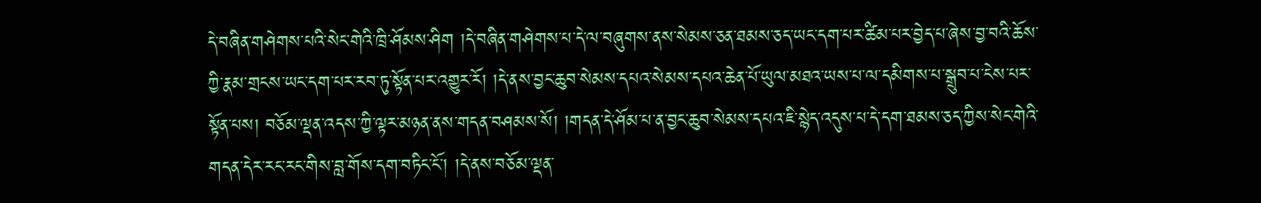དེ་བཞིན་གཤེགས་པའི་སེང་གེའི་ཁྲི་ཤོམས་ཤིག །དེ་བཞིན་གཤེགས་པ་དེ་ལ་བཞུགས་ནས་སེམས་ཅན་ཐམས་ཅད་ཡང་དག་པར་ཚིམ་པར་བྱེད་པ་ཞེས་བྱ་བའི་ཆོས་ཀྱི་རྣམ་གྲངས་ཡང་དག་པར་རབ་ཏུ་སྟོན་པར་འགྱུར་རོ། །དེ་ནས་བྱང་ཆུབ་སེམས་དཔའ་སེམས་དཔའ་ཆེན་པོ་ཡུལ་མཐའ་ཡས་པ་ལ་དམིགས་པ་སྒྲུབ་པ་ངེས་པར་སྟོན་པས། བཅོམ་ལྡན་འདས་ཀྱི་ལྟར་མཉན་ནས་གདན་བཤམས་སོ། །གདན་དེ་ཤོམ་པ་ན་བྱང་ཆུབ་སེམས་དཔའ་ཇི་སྙེད་འདུས་པ་དེ་དག་ཐམས་ཅད་ཀྱིས་སེང་གེའི་གདན་དེར་རང་རང་གིས་བླ་གོས་དག་བཏིང་ངོ་། །དེ་ནས་བཅོམ་ལྡན་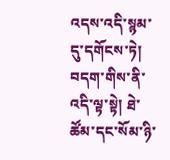འདས་འདི་སྙམ་དུ་དགོངས་ཏེ། བདག་གིས་ནི་འདི་ལྟ་སྟེ། ཐེ་ཚོམ་དང་སོམ་ཉི་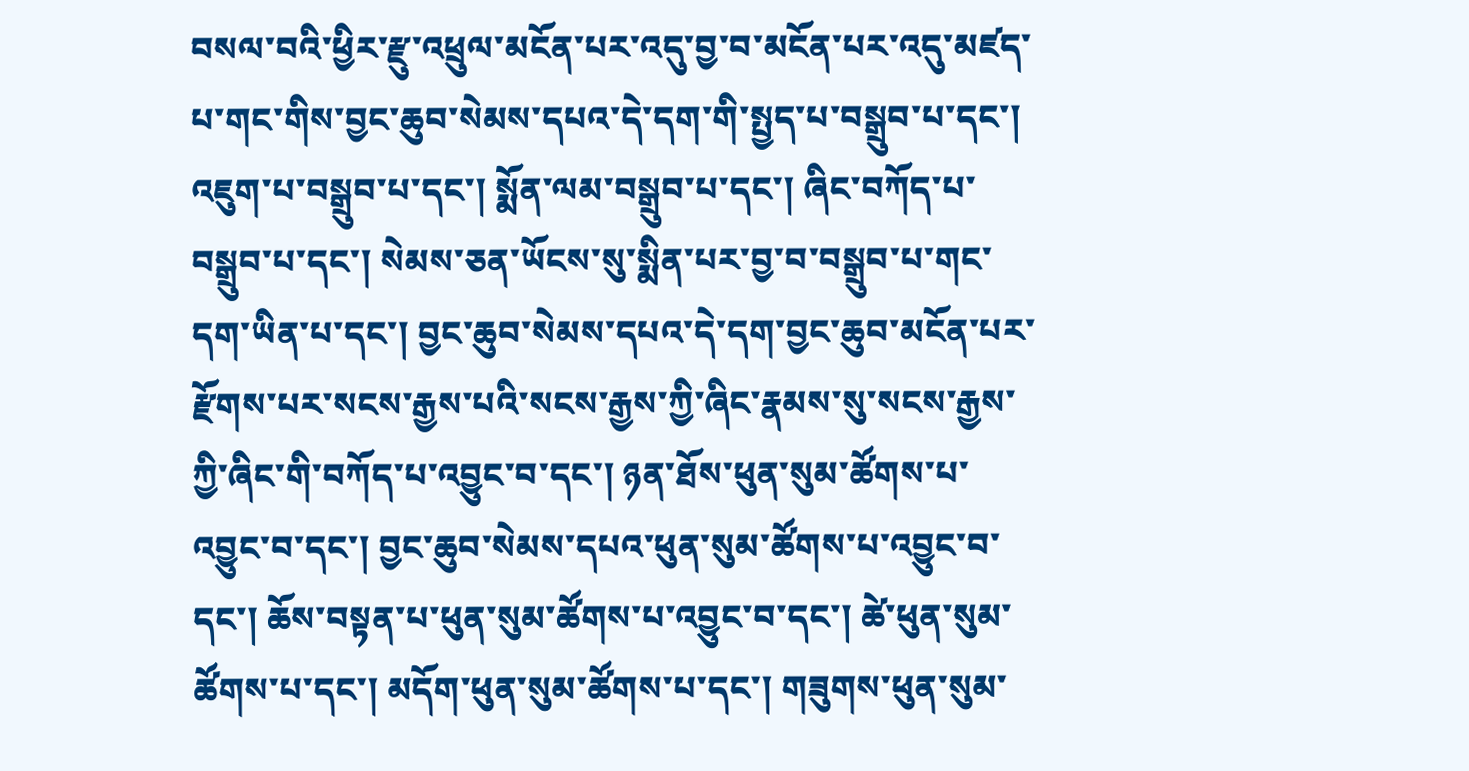བསལ་བའི་ཕྱིར་རྫུ་འཕྲུལ་མངོན་པར་འདུ་བྱ་བ་མངོན་པར་འདུ་མཛད་པ་གང་གིས་བྱང་ཆུབ་སེམས་དཔའ་དེ་དག་གི་སྤྱད་པ་བསྒྲུབ་པ་དང་། འཇུག་པ་བསྒྲུབ་པ་དང་། སྨོན་ལམ་བསྒྲུབ་པ་དང་། ཞིང་བཀོད་པ་བསྒྲུབ་པ་དང་། སེམས་ཅན་ཡོངས་སུ་སྨིན་པར་བྱ་བ་བསྒྲུབ་པ་གང་དག་ཡིན་པ་དང་། བྱང་ཆུབ་སེམས་དཔའ་དེ་དག་བྱང་ཆུབ་མངོན་པར་རྫོགས་པར་སངས་རྒྱས་པའི་སངས་རྒྱས་ཀྱི་ཞིང་རྣམས་སུ་སངས་རྒྱས་ཀྱི་ཞིང་གི་བཀོད་པ་འབྱུང་བ་དང་། ཉན་ཐོས་ཕུན་སུམ་ཚོགས་པ་འབྱུང་བ་དང་། བྱང་ཆུབ་སེམས་དཔའ་ཕུན་སུམ་ཚོགས་པ་འབྱུང་བ་དང་། ཆོས་བསྟན་པ་ཕུན་སུམ་ཚོགས་པ་འབྱུང་བ་དང་། ཚེ་ཕུན་སུམ་ཚོགས་པ་དང་། མདོག་ཕུན་སུམ་ཚོགས་པ་དང་། གཟུགས་ཕུན་སུམ་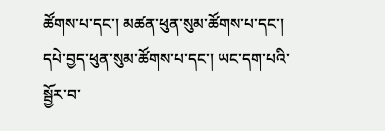ཚོགས་པ་དང་། མཚན་ཕུན་སུམ་ཚོགས་པ་དང་། དཔེ་བྱད་ཕུན་སུམ་ཚོགས་པ་དང་། ཡང་དག་པའི་སྦྱོར་བ་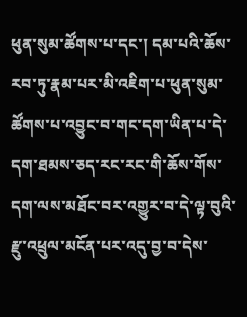ཕུན་སུམ་ཚོགས་པ་དང་། དམ་པའི་ཆོས་རབ་ཏུ་རྣམ་པར་མི་འཇིག་པ་ཕུན་སུམ་ཚོགས་པ་འབྱུང་བ་གང་དག་ཡིན་པ་དེ་དག་ཐམས་ཅད་རང་རང་གི་ཆོས་གོས་དག་ལས་མཐོང་བར་འགྱུར་བ་དེ་ལྟ་བུའི་རྫུ་འཕྲུལ་མངོན་པར་འདུ་བྱ་བ་དེས་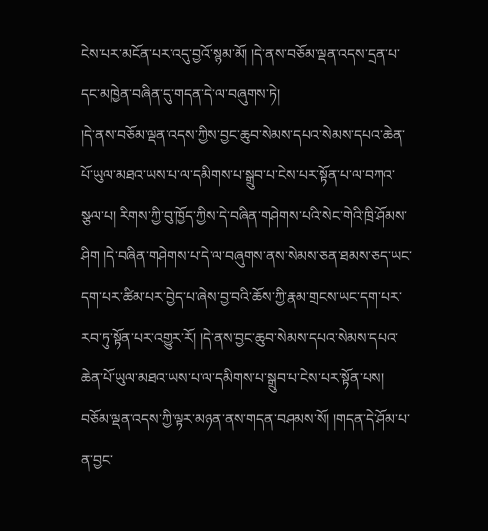ངེས་པར་མངོན་པར་འདུ་བྱའོ་སྙམ་མོ། །དེ་ནས་བཅོམ་ལྡན་འདས་དྲན་པ་དང་མཁྱེན་བཞིན་དུ་གདན་དེ་ལ་བཞུགས་ཏེ།
།དེ་ནས་བཅོམ་ལྡན་འདས་ཀྱིས་བྱང་ཆུབ་སེམས་དཔའ་སེམས་དཔའ་ཆེན་པོ་ཡུལ་མཐའ་ཡས་པ་ལ་དམིགས་པ་སྒྲུབ་པ་ངེས་པར་སྟོན་པ་ལ་བཀའ་སྩལ་པ། རིགས་ཀྱི་བུ་ཁྱོད་ཀྱིས་དེ་བཞིན་གཤེགས་པའི་སེང་གེའི་ཁྲི་ཤོམས་ཤིག །དེ་བཞིན་གཤེགས་པ་དེ་ལ་བཞུགས་ནས་སེམས་ཅན་ཐམས་ཅད་ཡང་དག་པར་ཚིམ་པར་བྱེད་པ་ཞེས་བྱ་བའི་ཆོས་ཀྱི་རྣམ་གྲངས་ཡང་དག་པར་རབ་ཏུ་སྟོན་པར་འགྱུར་རོ། །དེ་ནས་བྱང་ཆུབ་སེམས་དཔའ་སེམས་དཔའ་ཆེན་པོ་ཡུལ་མཐའ་ཡས་པ་ལ་དམིགས་པ་སྒྲུབ་པ་ངེས་པར་སྟོན་པས། བཅོམ་ལྡན་འདས་ཀྱི་ལྟར་མཉན་ནས་གདན་བཤམས་སོ། །གདན་དེ་ཤོམ་པ་ན་བྱང་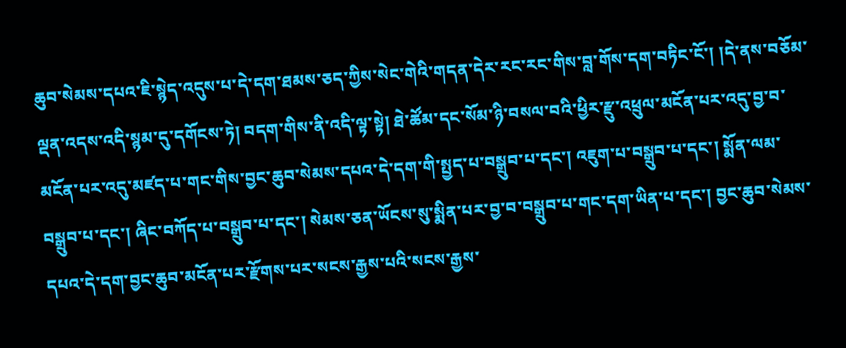ཆུབ་སེམས་དཔའ་ཇི་སྙེད་འདུས་པ་དེ་དག་ཐམས་ཅད་ཀྱིས་སེང་གེའི་གདན་དེར་རང་རང་གིས་བླ་གོས་དག་བཏིང་ངོ་། །དེ་ནས་བཅོམ་ལྡན་འདས་འདི་སྙམ་དུ་དགོངས་ཏེ། བདག་གིས་ནི་འདི་ལྟ་སྟེ། ཐེ་ཚོམ་དང་སོམ་ཉི་བསལ་བའི་ཕྱིར་རྫུ་འཕྲུལ་མངོན་པར་འདུ་བྱ་བ་མངོན་པར་འདུ་མཛད་པ་གང་གིས་བྱང་ཆུབ་སེམས་དཔའ་དེ་དག་གི་སྤྱད་པ་བསྒྲུབ་པ་དང་། འཇུག་པ་བསྒྲུབ་པ་དང་། སྨོན་ལམ་བསྒྲུབ་པ་དང་། ཞིང་བཀོད་པ་བསྒྲུབ་པ་དང་། སེམས་ཅན་ཡོངས་སུ་སྨིན་པར་བྱ་བ་བསྒྲུབ་པ་གང་དག་ཡིན་པ་དང་། བྱང་ཆུབ་སེམས་དཔའ་དེ་དག་བྱང་ཆུབ་མངོན་པར་རྫོགས་པར་སངས་རྒྱས་པའི་སངས་རྒྱས་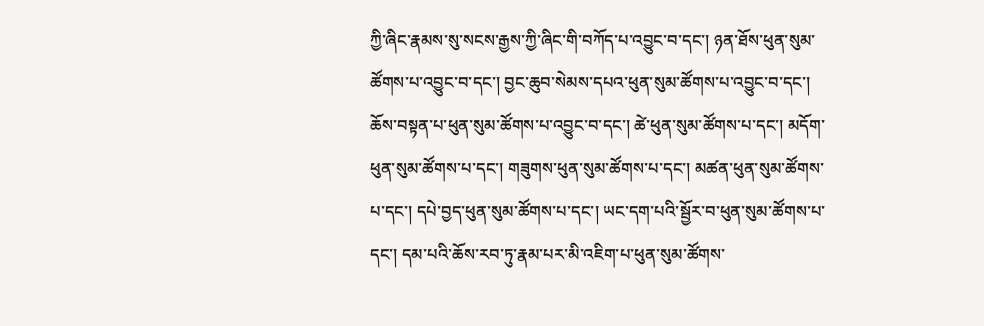ཀྱི་ཞིང་རྣམས་སུ་སངས་རྒྱས་ཀྱི་ཞིང་གི་བཀོད་པ་འབྱུང་བ་དང་། ཉན་ཐོས་ཕུན་སུམ་ཚོགས་པ་འབྱུང་བ་དང་། བྱང་ཆུབ་སེམས་དཔའ་ཕུན་སུམ་ཚོགས་པ་འབྱུང་བ་དང་། ཆོས་བསྟན་པ་ཕུན་སུམ་ཚོགས་པ་འབྱུང་བ་དང་། ཚེ་ཕུན་སུམ་ཚོགས་པ་དང་། མདོག་ཕུན་སུམ་ཚོགས་པ་དང་། གཟུགས་ཕུན་སུམ་ཚོགས་པ་དང་། མཚན་ཕུན་སུམ་ཚོགས་པ་དང་། དཔེ་བྱད་ཕུན་སུམ་ཚོགས་པ་དང་། ཡང་དག་པའི་སྦྱོར་བ་ཕུན་སུམ་ཚོགས་པ་དང་། དམ་པའི་ཆོས་རབ་ཏུ་རྣམ་པར་མི་འཇིག་པ་ཕུན་སུམ་ཚོགས་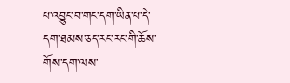པ་འབྱུང་བ་གང་དག་ཡིན་པ་དེ་དག་ཐམས་ཅད་རང་རང་གི་ཆོས་གོས་དག་ལས་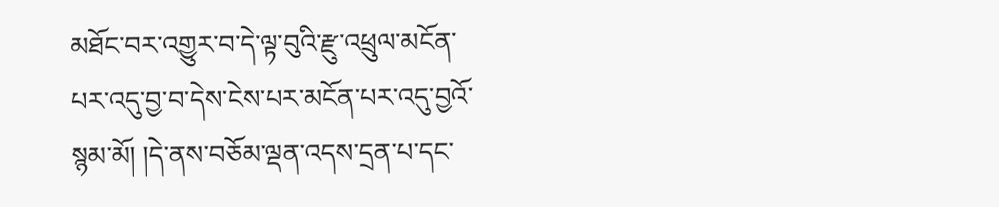མཐོང་བར་འགྱུར་བ་དེ་ལྟ་བུའི་རྫུ་འཕྲུལ་མངོན་པར་འདུ་བྱ་བ་དེས་ངེས་པར་མངོན་པར་འདུ་བྱའོ་སྙམ་མོ། །དེ་ནས་བཅོམ་ལྡན་འདས་དྲན་པ་དང་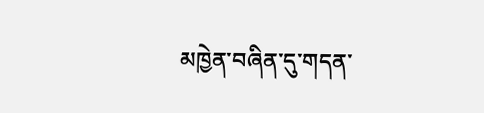མཁྱེན་བཞིན་དུ་གདན་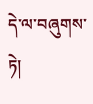དེ་ལ་བཞུགས་ཏེ།